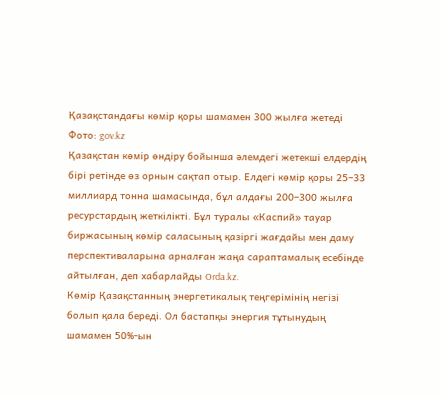Қазақстандағы көмір қоры шамамен 300 жылға жетеді
Фото: gov.kz
Қазақстан көмір өндіру бойынша әлемдегі жетекші елдердің бірі ретінде өз орнын сақтап отыр. Елдегі көмір қоры 25–33 миллиард тонна шамасында, бұл алдағы 200–300 жылға ресурстардың жеткілікті. Бұл туралы «Каспий» тауар биржасының көмір саласының қазіргі жағдайы мен даму перспективаларына арналған жаңа сараптамалық есебінде айтылған, деп хабарлайды Orda.kz.
Көмір Қазақстанның энергетикалық теңгерімінің негізі болып қала береді. Ол бастапқы энергия тұтынудың шамамен 50%-ын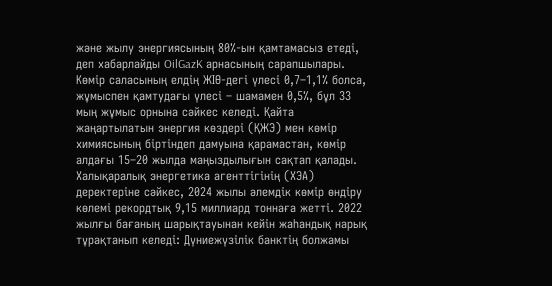және жылу энергиясының 80%-ын қамтамасыз етеді, деп хабарлайды OilGazK арнасының сарапшылары. Көмір саласының елдің ЖІӨ-дегі үлесі 0,7–1,1% болса, жұмыспен қамтудағы үлесі – шамамен 0,5%, бұл 33 мың жұмыс орнына сәйкес келеді. Қайта жаңартылатын энергия көздері (ҚЖЭ) мен көмір химиясының біртіндеп дамуына қарамастан, көмір алдағы 15–20 жылда маңыздылығын сақтап қалады.
Халықаралық энергетика агенттігінің (ХЭА) деректеріне сәйкес, 2024 жылы әлемдік көмір өндіру көлемі рекордтық 9,15 миллиард тоннаға жетті. 2022 жылғы бағаның шарықтауынан кейін жаһандық нарық тұрақтанып келеді: Дүниежүзілік банктің болжамы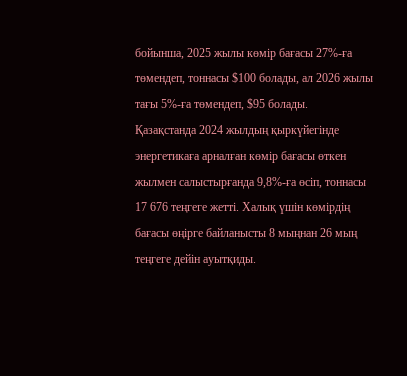бойынша, 2025 жылы көмір бағасы 27%-ға төмендеп, тоннасы $100 болады, ал 2026 жылы тағы 5%-ға төмендеп, $95 болады.
Қазақстанда 2024 жылдың қыркүйегінде энергетикаға арналған көмір бағасы өткен жылмен салыстырғанда 9,8%-ға өсіп, тоннасы 17 676 теңгеге жетті. Халық үшін көмірдің бағасы өңірге байланысты 8 мыңнан 26 мың теңгеге дейін ауытқиды.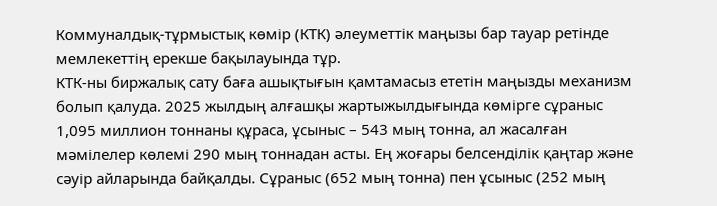Коммуналдық-тұрмыстық көмір (КТК) әлеуметтік маңызы бар тауар ретінде мемлекеттің ерекше бақылауында тұр.
КТК-ны биржалық сату баға ашықтығын қамтамасыз ететін маңызды механизм болып қалуда. 2025 жылдың алғашқы жартыжылдығында көмірге сұраныс 1,095 миллион тоннаны құраса, ұсыныс – 543 мың тонна, ал жасалған мәмілелер көлемі 290 мың тоннадан асты. Ең жоғары белсенділік қаңтар және сәуір айларында байқалды. Сұраныс (652 мың тонна) пен ұсыныс (252 мың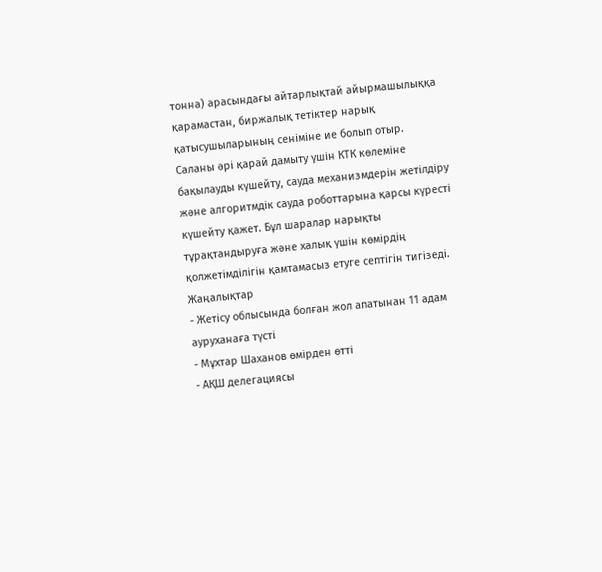тонна) арасындағы айтарлықтай айырмашылыққа қарамастан, биржалық тетіктер нарық қатысушыларының сеніміне ие болып отыр.
Саланы әрі қарай дамыту үшін КТК көлеміне бақылауды күшейту, сауда механизмдерін жетілдіру және алгоритмдік сауда роботтарына қарсы күресті күшейту қажет. Бұл шаралар нарықты тұрақтандыруға және халық үшін көмірдің қолжетімділігін қамтамасыз етуге септігін тигізеді.
Жаңалықтар
- Жетісу облысында болған жол апатынан 11 адам ауруханаға түсті
- Мұхтар Шаханов өмірден өтті
- АҚШ делегациясы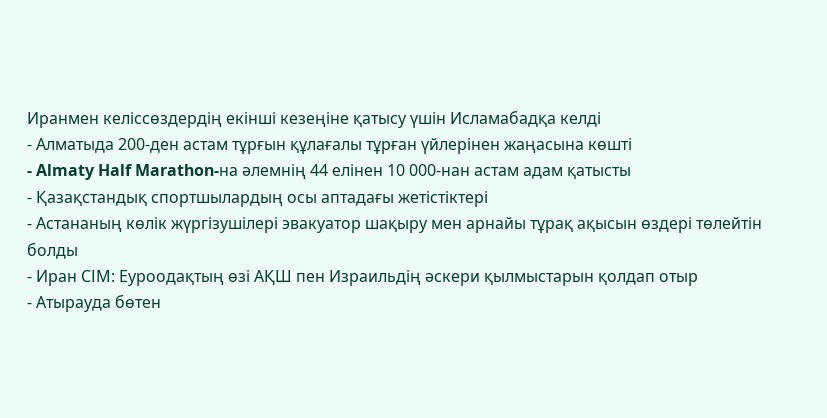Иранмен келіссөздердің екінші кезеңіне қатысу үшін Исламабадқа келді
- Алматыда 200-ден астам тұрғын құлағалы тұрған үйлерінен жаңасына көшті
- Almaty Half Marathon-на әлемнің 44 елінен 10 000-нан астам адам қатысты
- Қазақстандық спортшылардың осы аптадағы жетістіктері
- Астананың көлік жүргізушілері эвакуатор шақыру мен арнайы тұрақ ақысын өздері төлейтін болды
- Иран СІМ: Еуроодақтың өзі АҚШ пен Израильдің әскери қылмыстарын қолдап отыр
- Атырауда бөтен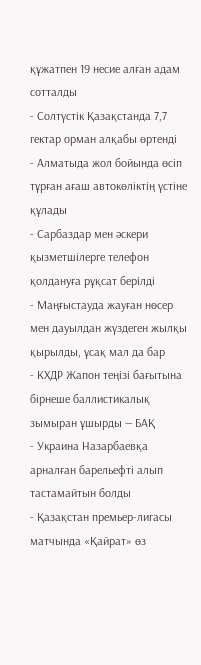құжатпен 19 несие алған адам сотталды
- Солтүстік Қазақстанда 7,7 гектар орман алқабы өртенді
- Алматыда жол бойында өсіп тұрған ағаш автокөліктің үстіне құлады
- Сарбаздар мен әскери қызметшілерге телефон қолдануға рұқсат берілді
- Маңғыстауда жауған нөсер мен дауылдан жүздеген жылқы қырылды, ұсақ мал да бар
- КХДР Жапон теңізі бағытына бірнеше баллистикалық зымыран ұшырды — БАҚ
- Украина Назарбаевқа арналған барельефті алып тастамайтын болды
- Қазақстан премьер-лигасы матчында «Қайрат» өз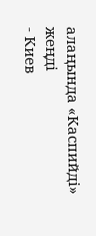алаңында «Каспийді» жеңді
- Киев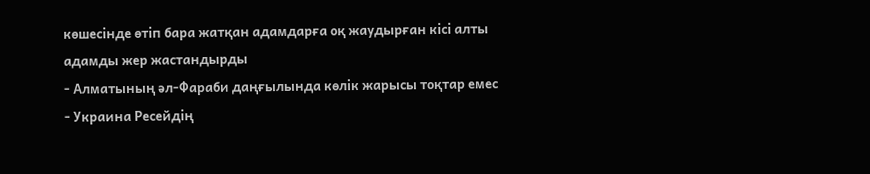көшесінде өтіп бара жатқан адамдарға оқ жаудырған кісі алты адамды жер жастандырды
- Алматының әл-Фараби даңғылында көлік жарысы тоқтар емес
- Украина Ресейдің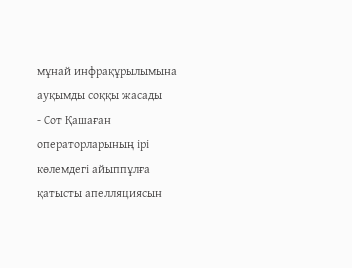мұнай инфрақұрылымына ауқымды соққы жасады
- Сот Қашаған операторларының ірі көлемдегі айыппұлға қатысты апелляциясын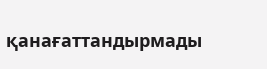қанағаттандырмады